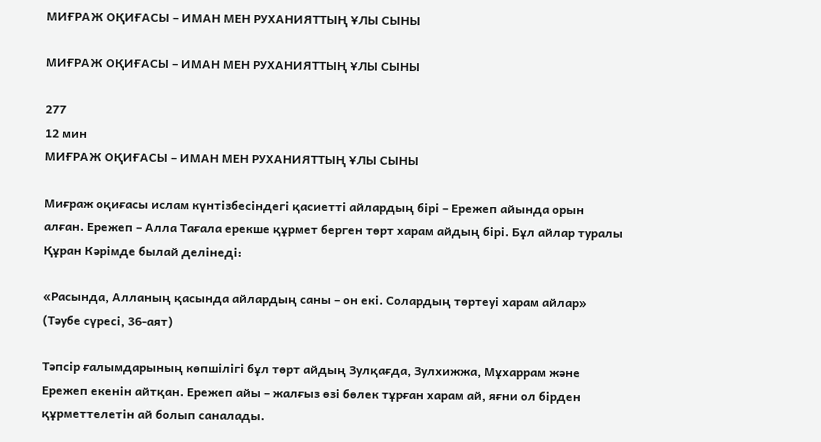МИҒРАЖ ОҚИҒАСЫ – ИМАН МЕН РУХАНИЯТТЫҢ ҰЛЫ СЫНЫ

МИҒРАЖ ОҚИҒАСЫ – ИМАН МЕН РУХАНИЯТТЫҢ ҰЛЫ СЫНЫ

277
12 мин
МИҒРАЖ ОҚИҒАСЫ – ИМАН МЕН РУХАНИЯТТЫҢ ҰЛЫ СЫНЫ

Миғраж оқиғасы ислам күнтізбесіндегі қасиетті айлардың бірі – Ережеп айында орын алған. Ережеп – Алла Тағала ерекше құрмет берген төрт харам айдың бірі. Бұл айлар туралы Құран Кәрімде былай делінеді:

«Расында, Алланың қасында айлардың саны – он екі. Солардың төртеуі харам айлар» (Тәубе сүресі, 36-аят)

Тәпсір ғалымдарының көпшілігі бұл төрт айдың Зулқағда, Зулхижжа, Мұхаррам және Ережеп екенін айтқан. Ережеп айы – жалғыз өзі бөлек тұрған харам ай, яғни ол бірден құрметтелетін ай болып саналады.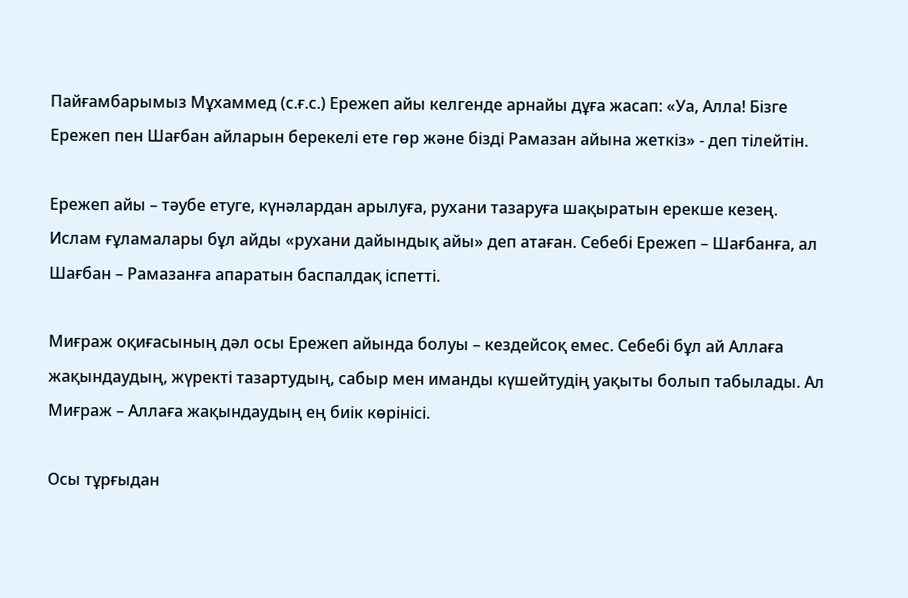Пайғамбарымыз Мұхаммед (с.ғ.с.) Ережеп айы келгенде арнайы дұға жасап: «Уа, Алла! Бізге Ережеп пен Шағбан айларын берекелі ете гөр және бізді Рамазан айына жеткіз» - деп тілейтін.

Ережеп айы – тәубе етуге, күнәлардан арылуға, рухани тазаруға шақыратын ерекше кезең. Ислам ғұламалары бұл айды «рухани дайындық айы» деп атаған. Себебі Ережеп – Шағбанға, ал Шағбан – Рамазанға апаратын баспалдақ іспетті.

Миғраж оқиғасының дәл осы Ережеп айында болуы – кездейсоқ емес. Себебі бұл ай Аллаға жақындаудың, жүректі тазартудың, сабыр мен иманды күшейтудің уақыты болып табылады. Ал Миғраж – Аллаға жақындаудың ең биік көрінісі.

Осы тұрғыдан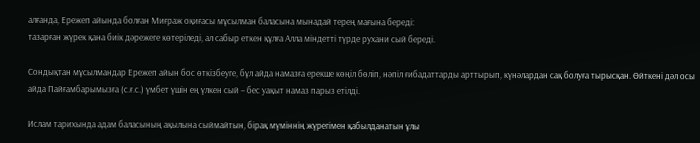алғанда, Ережеп айында болған Миғраж оқиғасы мұсылман баласына мынадай терең мағына береді:
тазарған жүрек қана биік дәрежеге көтеріледі, ал сабыр еткен құлға Алла міндетті түрде рухани сый береді.

Сондықтан мұсылмандар Ережеп айын бос өткізбеуге, бұл айда намазға ерекше көңіл бөліп, нәпіл ғибадаттарды арттырып, күнәлардан сақ болуға тырысқан. Өйткені дәл осы айда Пайғамбарымызға (с.ғ.с.) үмбет үшін ең үлкен сый – бес уақыт намаз парыз етілді.

Ислам тарихында адам баласының ақылына сыймайтын, бірақ мүміннің жүрегімен қабылданатын ұлы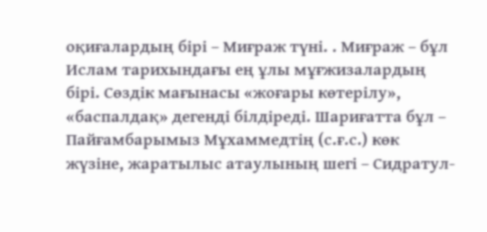оқиғалардың бірі – Миғраж түні. . Миғраж – бұл Ислам тарихындағы ең ұлы мұғжизалардың бірі. Сөздік мағынасы «жоғары көтерілу», «баспалдақ» дегенді білдіреді. Шариғатта бұл – Пайғамбарымыз Мұхаммедтің (с.ғ.с.) көк жүзіне, жаратылыс атаулының шегі – Сидратул-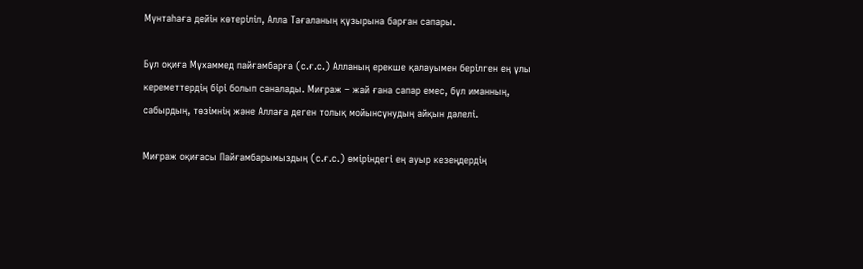Мүнтаһаға дейін көтеріліп, Алла Тағаланың құзырына барған сапары.

Бұл оқиға Мұхаммед пайғамбарға (с.ғ.с.) Алланың ерекше қалауымен берілген ең ұлы кереметтердің бірі болып саналады. Миғраж – жай ғана сапар емес, бұл иманның, сабырдың, төзімнің және Аллаға деген толық мойынсұнудың айқын дәлелі.

Миғраж оқиғасы Пайғамбарымыздың (с.ғ.с.) өміріндегі ең ауыр кезеңдердің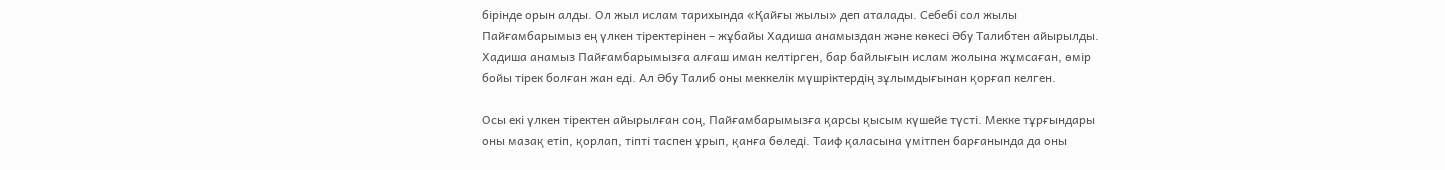бірінде орын алды. Ол жыл ислам тарихында «Қайғы жылы» деп аталады. Себебі сол жылы Пайғамбарымыз ең үлкен тіректерінен – жұбайы Хадиша анамыздан және көкесі Әбу Талибтен айырылды. Хадиша анамыз Пайғамбарымызға алғаш иман келтірген, бар байлығын ислам жолына жұмсаған, өмір бойы тірек болған жан еді. Ал Әбу Талиб оны меккелік мүшріктердің зұлымдығынан қорғап келген.

Осы екі үлкен тіректен айырылған соң, Пайғамбарымызға қарсы қысым күшейе түсті. Мекке тұрғындары оны мазақ етіп, қорлап, тіпті таспен ұрып, қанға бөледі. Таиф қаласына үмітпен барғанында да оны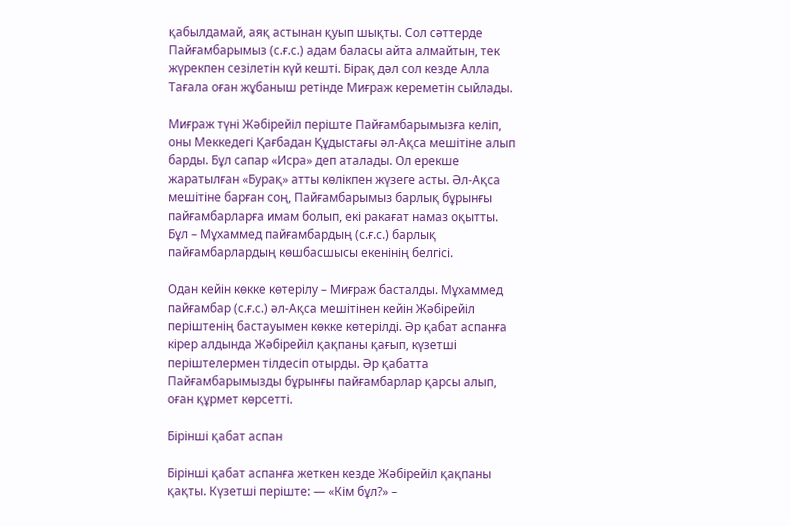қабылдамай, аяқ астынан қуып шықты. Сол сәттерде Пайғамбарымыз (с.ғ.с.) адам баласы айта алмайтын, тек жүрекпен сезілетін күй кешті. Бірақ дәл сол кезде Алла Тағала оған жұбаныш ретінде Миғраж кереметін сыйлады.

Миғраж түні Жәбірейіл періште Пайғамбарымызға келіп, оны Меккедегі Қағбадан Құдыстағы әл-Ақса мешітіне алып барды. Бұл сапар «Исра» деп аталады. Ол ерекше жаратылған «Бурақ» атты көлікпен жүзеге асты. Әл-Ақса мешітіне барған соң, Пайғамбарымыз барлық бұрынғы пайғамбарларға имам болып, екі ракағат намаз оқытты. Бұл – Мұхаммед пайғамбардың (с.ғ.с.) барлық пайғамбарлардың көшбасшысы екенінің белгісі.

Одан кейін көкке көтерілу – Миғраж басталды. Мұхаммед пайғамбар (с.ғ.с.) әл-Ақса мешітінен кейін Жәбірейіл періштенің бастауымен көкке көтерілді. Әр қабат аспанға кірер алдында Жәбірейіл қақпаны қағып, күзетші періштелермен тілдесіп отырды. Әр қабатта Пайғамбарымызды бұрынғы пайғамбарлар қарсы алып, оған құрмет көрсетті.

Бірінші қабат аспан

Бірінші қабат аспанға жеткен кезде Жәбірейіл қақпаны қақты. Күзетші періште: — «Кім бұл?» –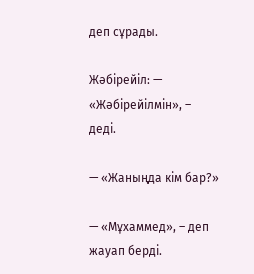деп сұрады.

Жәбірейіл: — «Жәбірейілмін», – деді.

— «Жаныңда кім бар?»

— «Мұхаммед», – деп жауап берді.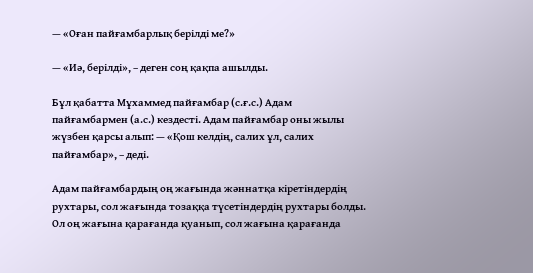— «Оған пайғамбарлық берілді ме?»

— «Иә, берілді», – деген соң қақпа ашылды.

Бұл қабатта Мұхаммед пайғамбар (с.ғ.с.) Адам пайғамбармен (а.с.) кездесті. Адам пайғамбар оны жылы жүзбен қарсы алып: — «Қош келдің, салих ұл, салих пайғамбар», – деді.

Адам пайғамбардың оң жағында жәннатқа кіретіндердің рухтары, сол жағында тозаққа түсетіндердің рухтары болды. Ол оң жағына қарағанда қуанып, сол жағына қарағанда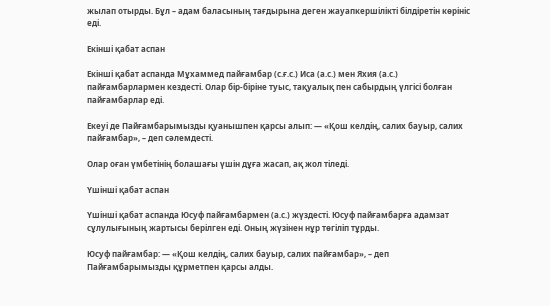жылап отырды. Бұл – адам баласының тағдырына деген жауапкершілікті білдіретін көрініс еді.

Екінші қабат аспан

Екінші қабат аспанда Мұхаммед пайғамбар (с.ғ.с.) Иса (а.с.) мен Яхия (а.с.) пайғамбарлармен кездесті. Олар бір-біріне туыс, тақуалық пен сабырдың үлгісі болған пайғамбарлар еді.

Екеуі де Пайғамбарымызды қуанышпен қарсы алып: — «Қош келдің, салих бауыр, салих пайғамбар», – деп сәлемдесті.

Олар оған үмбетінің болашағы үшін дұға жасап, ақ жол тіледі.

Үшінші қабат аспан

Үшінші қабат аспанда Юсуф пайғамбармен (а.с.) жүздесті. Юсуф пайғамбарға адамзат сұлулығының жартысы берілген еді. Оның жүзінен нұр төгіліп тұрды.

Юсуф пайғамбар: — «Қош келдің, салих бауыр, салих пайғамбар», – деп Пайғамбарымызды құрметпен қарсы алды.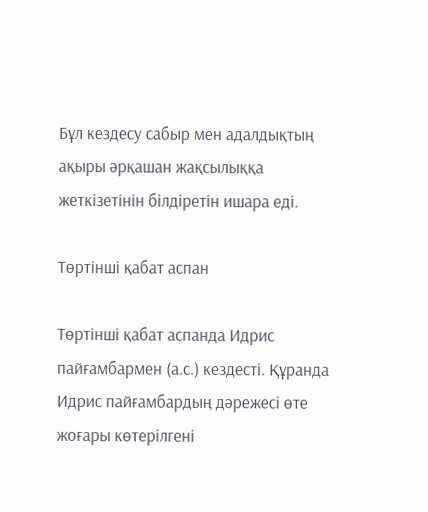Бұл кездесу сабыр мен адалдықтың ақыры әрқашан жақсылыққа жеткізетінін білдіретін ишара еді.

Төртінші қабат аспан

Төртінші қабат аспанда Идрис пайғамбармен (а.с.) кездесті. Құранда Идрис пайғамбардың дәрежесі өте жоғары көтерілгені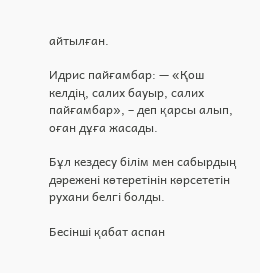айтылған.

Идрис пайғамбар: — «Қош келдің, салих бауыр, салих пайғамбар», – деп қарсы алып, оған дұға жасады.

Бұл кездесу білім мен сабырдың дәрежені көтеретінін көрсететін рухани белгі болды.

Бесінші қабат аспан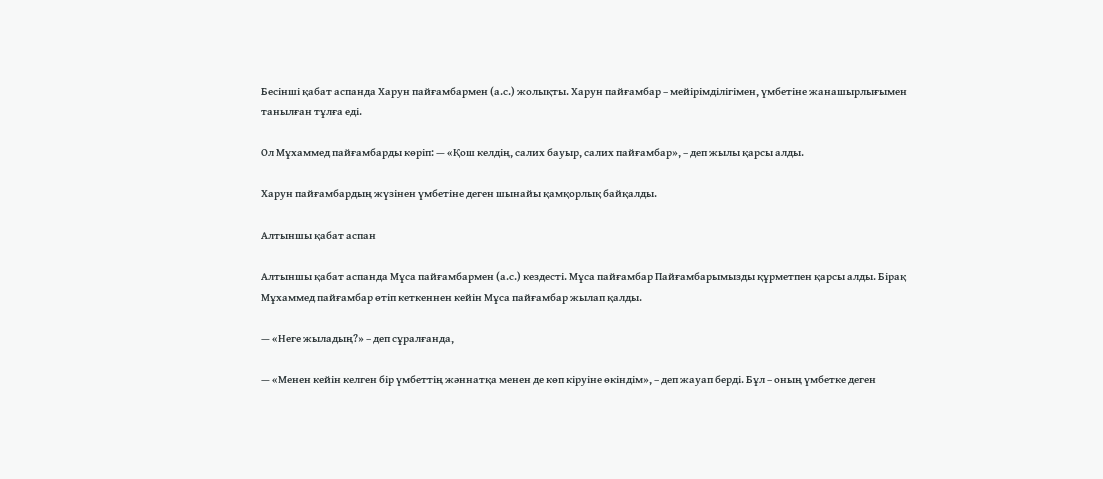Бесінші қабат аспанда Харун пайғамбармен (а.с.) жолықты. Харун пайғамбар – мейірімділігімен, үмбетіне жанашырлығымен танылған тұлға еді.

Ол Мұхаммед пайғамбарды көріп: — «Қош келдің, салих бауыр, салих пайғамбар», – деп жылы қарсы алды.

Харун пайғамбардың жүзінен үмбетіне деген шынайы қамқорлық байқалды.

Алтыншы қабат аспан

Алтыншы қабат аспанда Мұса пайғамбармен (а.с.) кездесті. Мұса пайғамбар Пайғамбарымызды құрметпен қарсы алды. Бірақ Мұхаммед пайғамбар өтіп кеткеннен кейін Мұса пайғамбар жылап қалды.

— «Неге жыладың?» – деп сұралғанда,

— «Менен кейін келген бір үмбеттің жәннатқа менен де көп кіруіне өкіндім», – деп жауап берді. Бұл – оның үмбетке деген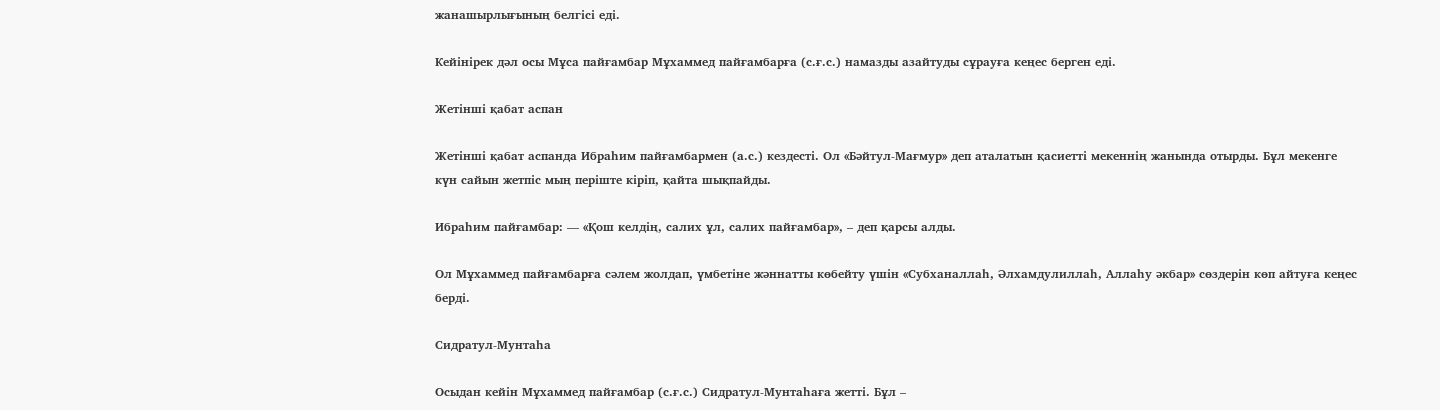жанашырлығының белгісі еді.

Кейінірек дәл осы Мұса пайғамбар Мұхаммед пайғамбарға (с.ғ.с.) намазды азайтуды сұрауға кеңес берген еді.

Жетінші қабат аспан

Жетінші қабат аспанда Ибраһим пайғамбармен (а.с.) кездесті. Ол «Бәйтул-Мағмур» деп аталатын қасиетті мекеннің жанында отырды. Бұл мекенге күн сайын жетпіс мың періште кіріп, қайта шықпайды.

Ибраһим пайғамбар: — «Қош келдің, салих ұл, салих пайғамбар», – деп қарсы алды.

Ол Мұхаммед пайғамбарға сәлем жолдап, үмбетіне жәннатты көбейту үшін «Субханаллаһ, Әлхамдулиллаһ, Аллаһу әкбар» сөздерін көп айтуға кеңес берді.

Сидратул-Мунтаһа

Осыдан кейін Мұхаммед пайғамбар (с.ғ.с.) Сидратул-Мунтаһаға жетті. Бұл –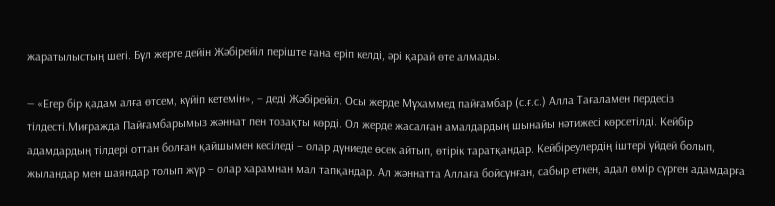жаратылыстың шегі. Бұл жерге дейін Жәбірейіл періште ғана еріп келді, әрі қарай өте алмады.

— «Егер бір қадам алға өтсем, күйіп кетемін», – деді Жәбірейіл. Осы жерде Мұхаммед пайғамбар (с.ғ.с.) Алла Тағаламен пердесіз тілдесті.Миғражда Пайғамбарымыз жәннат пен тозақты көрді. Ол жерде жасалған амалдардың шынайы нәтижесі көрсетілді. Кейбір адамдардың тілдері оттан болған қайшымен кесіледі – олар дүниеде өсек айтып, өтірік таратқандар. Кейбіреулердің іштері үйдей болып, жыландар мен шаяндар толып жүр – олар харамнан мал тапқандар. Ал жәннатта Аллаға бойсұнған, сабыр еткен, адал өмір сүрген адамдарға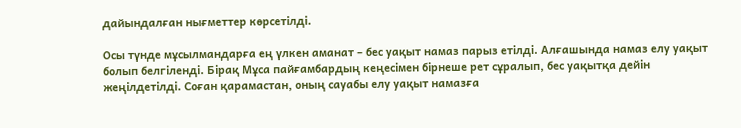дайындалған нығметтер көрсетілді.

Осы түнде мұсылмандарға ең үлкен аманат – бес уақыт намаз парыз етілді. Алғашында намаз елу уақыт болып белгіленді. Бірақ Мұса пайғамбардың кеңесімен бірнеше рет сұралып, бес уақытқа дейін жеңілдетілді. Соған қарамастан, оның сауабы елу уақыт намазға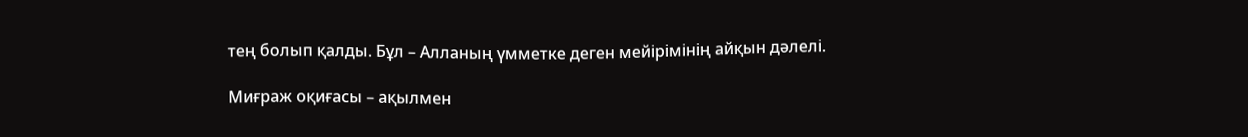тең болып қалды. Бұл – Алланың үмметке деген мейірімінің айқын дәлелі.

Миғраж оқиғасы – ақылмен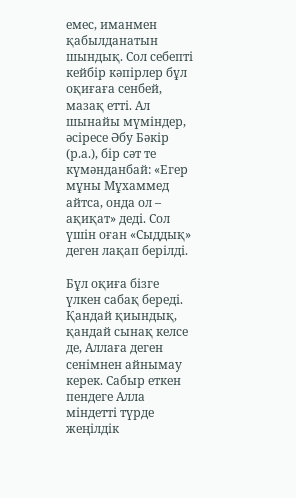емес, иманмен қабылданатын шындық. Сол себепті кейбір кәпірлер бұл оқиғаға сенбей, мазақ етті. Ал шынайы мүміндер, әсіресе Әбу Бәкір (р.а.), бір сәт те күмәнданбай: «Егер мұны Мұхаммед айтса, онда ол – ақиқат» деді. Сол үшін оған «Сыддық» деген лақап берілді.

Бұл оқиға бізге үлкен сабақ береді. Қандай қиындық, қандай сынақ келсе де, Аллаға деген сенімнен айнымау керек. Сабыр еткен пендеге Алла міндетті түрде жеңілдік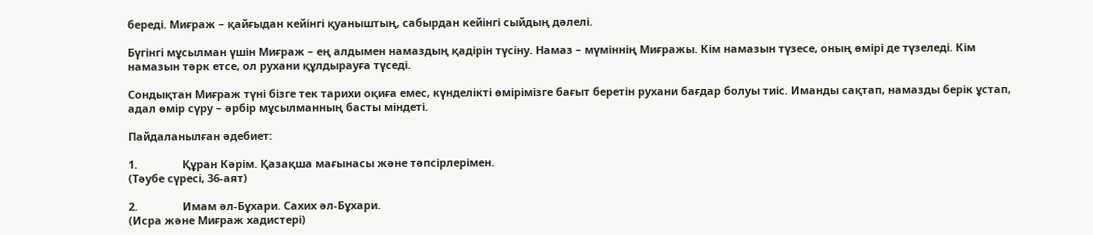береді. Миғраж – қайғыдан кейінгі қуаныштың, сабырдан кейінгі сыйдың дәлелі.

Бүгінгі мұсылман үшін Миғраж – ең алдымен намаздың қадірін түсіну. Намаз – мүміннің Миғражы. Кім намазын түзесе, оның өмірі де түзеледі. Кім намазын тәрк етсе, ол рухани құлдырауға түседі.

Сондықтан Миғраж түні бізге тек тарихи оқиға емес, күнделікті өмірімізге бағыт беретін рухани бағдар болуы тиіс. Иманды сақтап, намазды берік ұстап, адал өмір сүру – әрбір мұсылманның басты міндеті.

Пайдаланылған әдебиет:

1.               Құран Кәрім. Қазақша мағынасы және тәпсірлерімен.
(Тәубе сүресі, 36-аят)

2.               Имам әл-Бұхари. Сахих әл-Бұхари.
(Исра және Миғраж хадистері)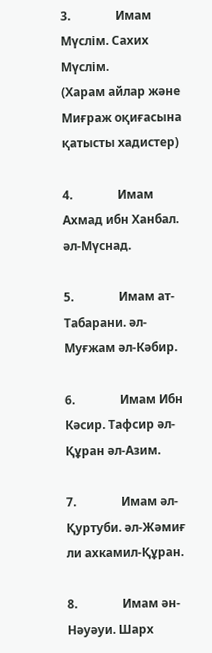3.               Имам Мүслім. Сахих Мүслім.
(Харам айлар және Миғраж оқиғасына қатысты хадистер)

4.               Имам Ахмад ибн Ханбал. әл-Мүснад.

5.               Имам ат-Табарани. әл-Муғжам әл-Кәбир.

6.               Имам Ибн Кәсир. Тафсир әл-Құран әл-Азим.

7.               Имам әл-Қуртуби. әл-Жәмиғ ли ахкамил-Құран.

8.               Имам ән-Нәуәуи. Шарх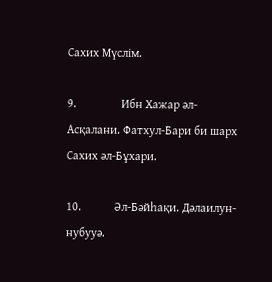Сахих Мүслім.

9.               Ибн Хажар әл-Асқалани. Фатхул-Бари би шарх Сахих әл-Бұхари.

10.           Әл-Бәйһақи. Дәлаилун-нубууә.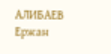АЛИБАЕВ Ержан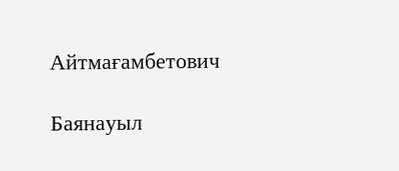Айтмағамбетович

Баянауыл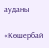ауданы

«Көшербай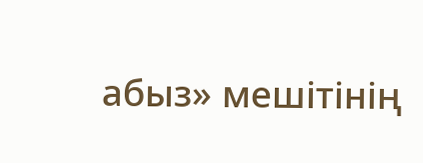абыз» мешітінің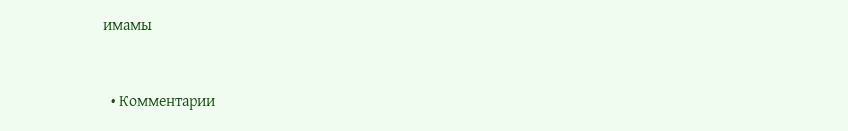имамы



  • Комментарии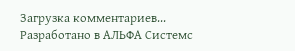Загрузка комментариев...
Разработано в АЛЬФА Системс